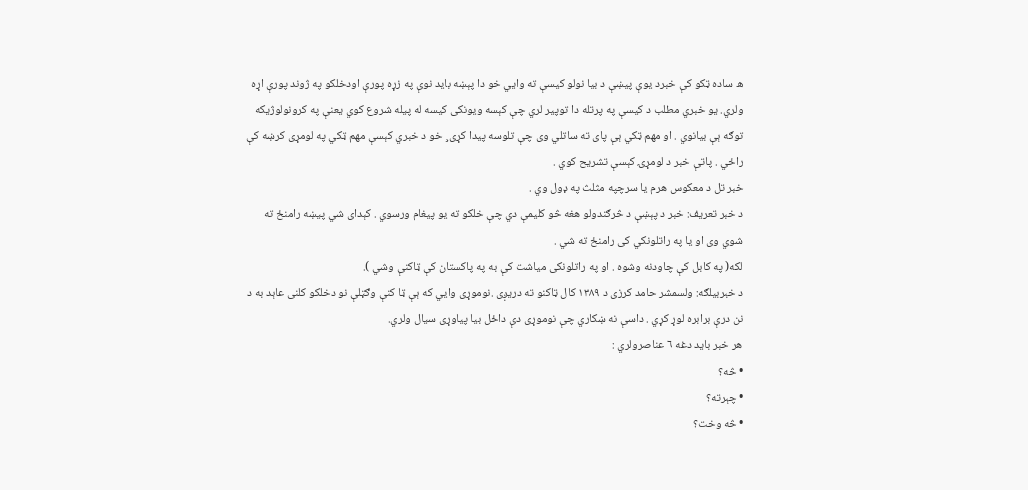ه ساده ټکو کې خبرد يوې پيښې د بيا نولو کيسې ته وايي خو دا پېښه بايد نوې په زړه پورې اودخلکو په ژوند پورې اړه ولري. يو خبري مطلب د کيسې په پرتله دا توپير لري چې کېسه ويونکی کيسه له پيله شروع کوي يعنې په کرونولوژيکه توګه ېې بيانوي . او مهم ټکي ېې پای ته ساتلي وی چې تلوسه پيدا کړی¸ خو د خبري کېسې مهم ټکي په لومړى کرښه کې راځي . پاتې خبر د لومړۍ کېسې تشريح کوي .
خبر تل د معکوس هرم يا سرچپه مثلث په ډول وي .
د خبر تعريف: خبر د پېښې د څرګندولو هغه څو کليمې دي چې خلکو ته يو پيغام ورسوي . کېدای شي پيښه رامنځ ته شوي وی او يا په راتلونکي کی رامنځ ته شي .
لکه( په کابل کې چاودنه وشوه . او په راتلونکی مياشت کې به په پاکستان کې ټاکنې وشي ).
د خبربيلګه: ولسمشر حامد کرزى د ١٣٨٩ کال ټاکنو ته دريږی .نوموړی وايي که ېې ټا کنې وګټلې نو دخلکو کلنی عاېد به د نن درې برابره لوړ کړي . داسې نه ښکاري چې نوموړی دې داځل بيا پياوړى سيال ولري.
هر خبر بايد دغه ٦ عناصرولري :
• څه؟
• چېرته؟
• څه وخت؟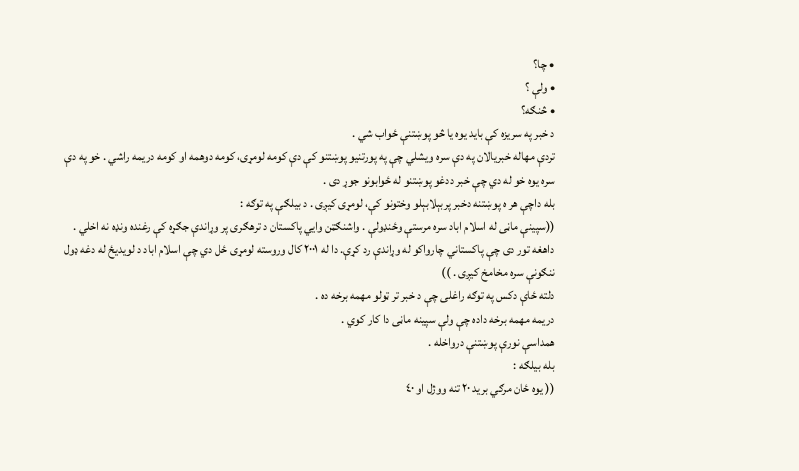• چا؟
• ولې ؟
• څنګه؟
د خبر په سريزه کې بايد يوه يا څو پوښتنې ځواب شي .
تردې مهاله خبريالان په دې سره ويشلي چې په پورتنيو پوښتنو کې دې کومه لومړی، کومه دوهمه او کومه دريمه راشي . خو په دې سره يوه خو له دي چې خبر ددغو پوښتنو له ځوابونو جوړ دی .
بله داچې هر ه پوښتنه دخبر پربېلابېلو وختونو کې، لومړی کيږی . د بيلګې په توګه :
((سپينې ماڼی له اسلام اباد سره مرستې وځنډولې . واشنګټن وايي پاکستان د ترهګری پر وړاندې جګړه کې رغنده ونډه نه اخلي . داهغه تور دی چې پاکستاني چارواکو له وړاندې رد کړې. دا له ٢٠٠١ کال وروسته لومړی ځل دي چې اسلام اباد د لويديځ له دغه ډول ننګونې سره مخامخ کيږی . ))
دلته ځاې دکس په توګه راغلی چې د خبر تر ټولو مهمه برخه ده .
دريمه مهمه برخه داده چې ولې سپينه ماڼی دا کار کوي .
همداسې نورې پوښتنې درواخله .
بله بيلګه :
(( يوه ځان مرګي بريد ٢٠ تنه ووژل او ٤٠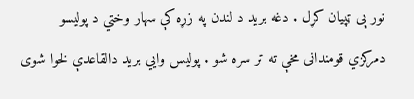نور ېی ټپيان کړل . دغه بريد د لندن په زړه کې سهار وختي د پوليسو دمرکزي قومندانی مخې ته تر سره شو . پوليس وايي بريد دالقاعدې لخوا شوی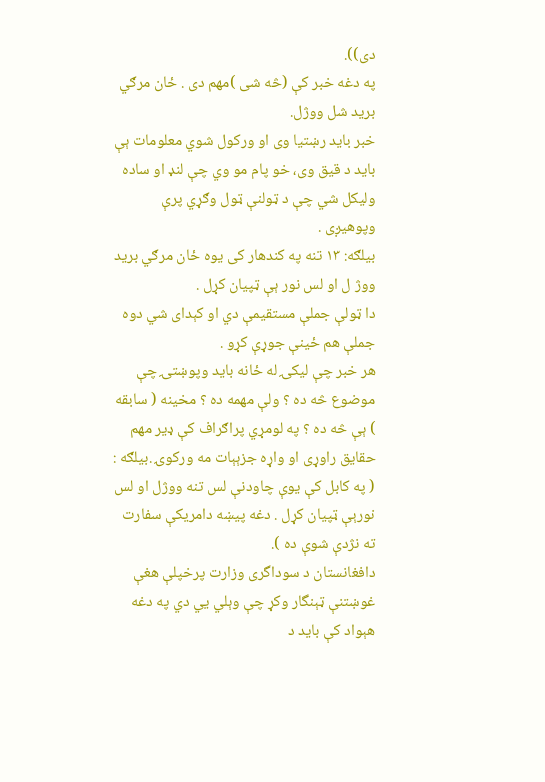دى)).
په دغه خبر کې (څه شی )مهم دی . ځان مرګي بريد شل ووژل.
خبر بايد رښتيا وی او ورکول شوي معلومات ېې بايد د قيق وی، خو پام مو وي چې لنډ او ساده وليکل شي چې د ټولنې ټول وګړي پرې وپوهيږی .
بيلګه: ١٣ تنه په کندهار کی يوه ځان مرګي بريد ووژ ل او لس نور ېې ټپيان کړل .
دا ټولې جملې مستقيمې دي او کېداى شي دوه جملې هم ځينې جوړې کړو .
هر خبر چې ليکۍ له ځانه بايد وپوښتۍ چې موضوع څه ده ؟ ولې مهمه ده ؟ مخينه ( سابقه ) ېې څه ده ؟ په لومړي پراګراف کې ډير مهم حقايق راوړی او واړه جزېېات مه ورکوۍ .بيلګه :
( په کابل کې يوې چاودنې لس تنه ووژل او لس نورېې ټپيان کړل . دغه پيښه دامريکې سفارت ته نژدې شوې ده ).
دافغانستان د سوداگرى وزارت پرخپلې هغې غوښتنې ټېنگار وکړ چې وېلي يي دي په دغه هېواد کې بايد د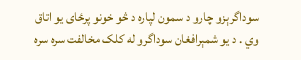سوداگرېزو چارو د سمون لپاره د څو خونو پرځاى يو اتاق وي . د يو شمېرافغان سوداگرو له کلک مخالفت سره سره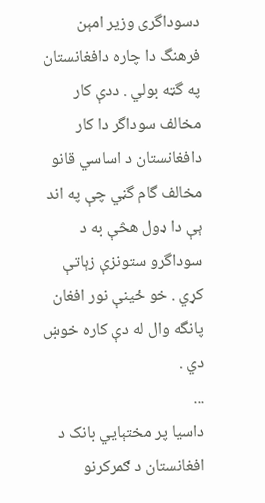دسوداگرى وزير امېن فرهنگ دا چاره دافغانستان په گټه بولي . ددې کار مخالف سوداگر دا کار دافغانستان د اساسي قانو مخالف گام گڼي چې په اند ېې دا ډول هڅې به د سوداگرو ستونزې زېاتې کړي . خو ځينې نور افغان پانگه وال له دې کاره خوښ دي .
...
داسيا پر مختېايي بانک د افغانستان د ګمرکرنو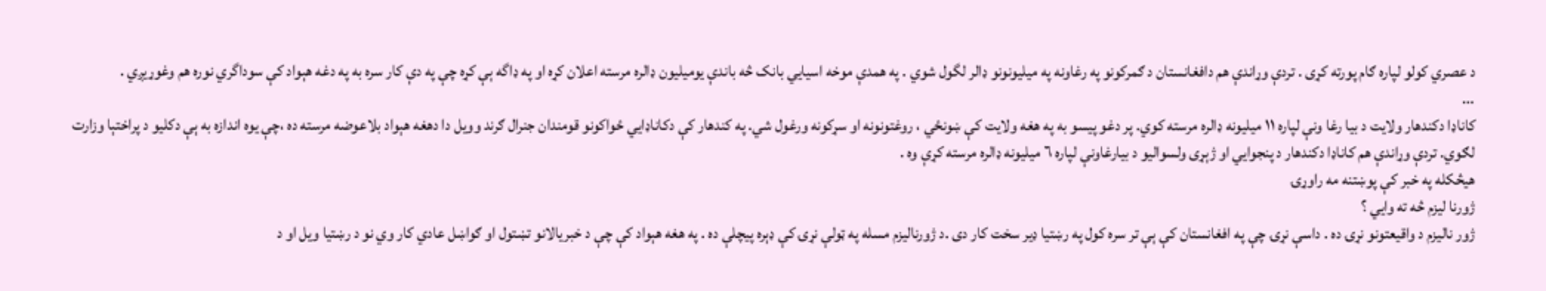د عصري کولو لپاره ګام پورته کړى . تردې وړاندې هم دافغانستان د ګمرکونو په رغاونه په ميليونونو ډالر لگول شوي . په همدې موخه اسيايي بانک څه باندې يوميليون ډالره مرسته اعلان کړه او په ډاگه ېې کړه چې په دې کار سره به په دغه هېواد کې سوداگري نوره هم وغوړيږي .
...
کاناډا دکندهار ولايت د بيا رغا ونې لپاره ١١ ميليونه ډالره مرسته کوي. پر دغو پيسو به په هغه ولايت کې ښونځي ، روغتونونه او سړکونه ورغول شي. په کندهار کې دکاناډايي ځواکونو قومندان جنرال ګرند وويل دا دهغه هېواد بلاعوضه مرسته ده ،چې يوه اندازه به ېې دکليو د پراختېا وزارت لګوي. تردې وړاندې هم کاناډا دکندهار د پنجوايي او ژېړى ولسواليو د بيارغاونې لپاره ٦ ميليونه ډالره مرسته کړې وه .
هيڅکله په خبر کې پوښتنه مه راوړۍ
ژورنا ليزم څه ته وايي ؟
ژور ناليزم د واقيعتونو نړۍ ده . داسې نړۍ چې په افغانستان کې ېې تر سره کول په رښتيا ډير سخت کار دی .د ژورناليزم مسله په ټولې نړۍ کې ډېره پيچلې ده . په هغه هېواد کې چې د خبريالانو تښتول او ګواښل عادي کار وي نو د رښتيا ويل او د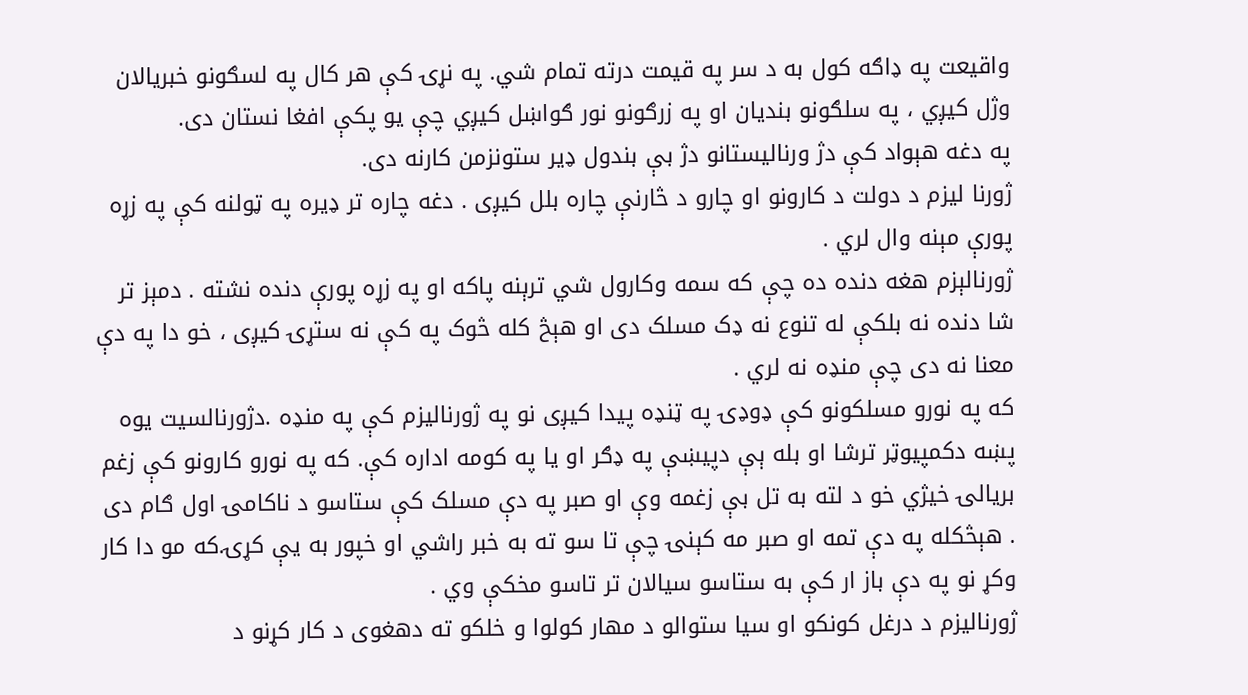واقيعت په ډاګه کول به د سر په قيمت درته تمام شي. په نړۍ کې هر کال په لسګونو خبريالان وژل کيږي ، په سلګونو بنديان او په زرګونو نور ګواښل کيږي چې يو پکې افغا نستان دی.
په دغه هېواد کې دژ ورناليستانو دژ بې بندول ډير ستونزمن کارنه دی.
ژورنا ليزم د دولت د کارونو او چارو د څارنې چاره بلل کيږی . دغه چاره تر ډيره په ټولنه کې په زړه پورې مېنه وال لري .
ژورنالېزم هغه دنده ده چې که سمه وکارول شي ترېنه پاکه او په زړه پورې دنده نشته . دمېز تر شا دنده نه بلکې له تنوع نه ډک مسلک دی او هېڅ کله څوک په کې نه ستړۍ کيږی ، خو دا په دې معنا نه دی چې منډه نه لري .
که په نورو مسلکونو کې ډوډۍ په ټنډه پيدا کيږی نو په ژورناليزم کې په منډه .دژورنالسيت يوه پښه دکمپيوټر ترشا او بله ېې دپيښې په ډګر او يا په کومه اداره کې. که په نورو کارونو کې زغم بريالۍ خيژي خو د لته به تل بې زغمه وې او صبر په دې مسلک کې ستاسو د ناکامۍ اول ګام دی . هېڅکله په دې تمه او صبر مه کېنۍ چې تا سو ته به خبر راشي او خپور به يې کړۍ.که مو دا کار وکړ نو په دې باز ار کې به ستاسو سيالان تر تاسو مخکې وي .
ژورناليزم د درغل کونکو او سيا ستوالو د مهار کولوا و خلکو ته دهغوى د کار کړنو د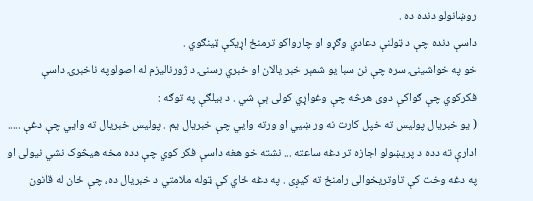روښانولو دنده ده .
داسې دنده چې د ټولنې دعادي وګړو او چارواکو ترمنځ اړيکې ټينګوي .
خو په خواشينۍ سره چې نن سبا يو شمېر خبر يالان او خبري رسنۍ د ژورناليزم له اصولوپه ناخبرۍ داسې فکرکوي چې ګواکې دوی هرڅه چې وغواړي کولى ېې شي . د بيلګې په توګه :
( يو خبريال پوليس ته خپل کارت نه ور ښيي او ورته وايي چې خبريال يم . پوليس خبريال ته وايي چې دغې ..... ادارې ته دده د پريښولو اجازه تر دغه ساعته ... نشته خو هغه داسې فکر کوي چې دده مخه هيڅوک نشي نيولی او په دغه وخت کې تاوتريخوالی رامنځ ته کيږی . په دغه ځاي کې ټوله ملامتي د خبريال ده، چې ځان له قانون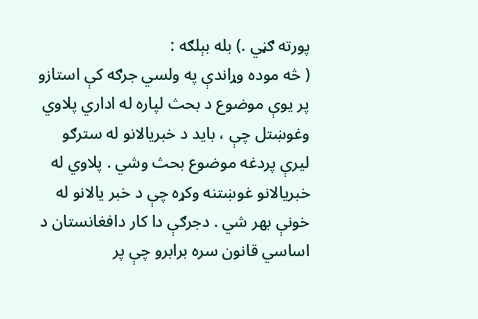پورته ګڼي .) بله بېلګه :
( څه موده وړاندې په ولسي جرګه کې استازو پر يوې موضوع د بحث لپاره له اداري پلاوي وغوښتل چې ، بايد د خبريالانو له سترګو ليرې پردغه موضوع بحث وشي . پلاوي له خبريالانو غوښتنه وکړه چې د خبر يالانو له خونې بهر شي . دجرګې دا کار دافغانستان د اساسي قانون سره برابرو چې پر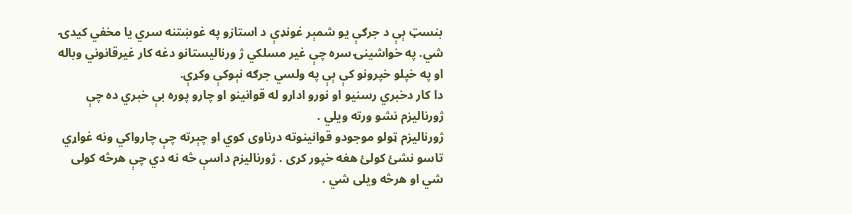بنسټ ېې د جرګې يو شمېر غونډې د استازو په غوښتنه سري يا مخفي کيدۍ شي. په خواشينۍ سره چې غير مسلکي ژ ورناليستانو دغه کار غيرقانوني وباله او په خپلو خپرونو کې ېې په ولسي جرګه نېوکې وکړې.
دا کار دخبري رسنيو او نورو ادارو له قوانينو او چارو پوره بې خبري ده چې ژورناليزم نشو ورته ويلي .
ژورناليزم ټولو موجودو قوانينوته درناوى کوي او چېرته چې چارواکي ونه غواړي تاسو نشئ کولئ هغه خپور کړى . ژورناليزم داسې څه نه دي چې هرڅه کولی شي او هرڅه ويلی شي .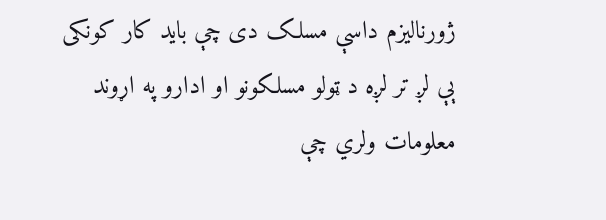ژورناليزم داسې مسلک دی چې بايد کار کونکی ېې لږ تر لږه د ټولو مسلکونو او ادارو په اړوند معلومات ولري چې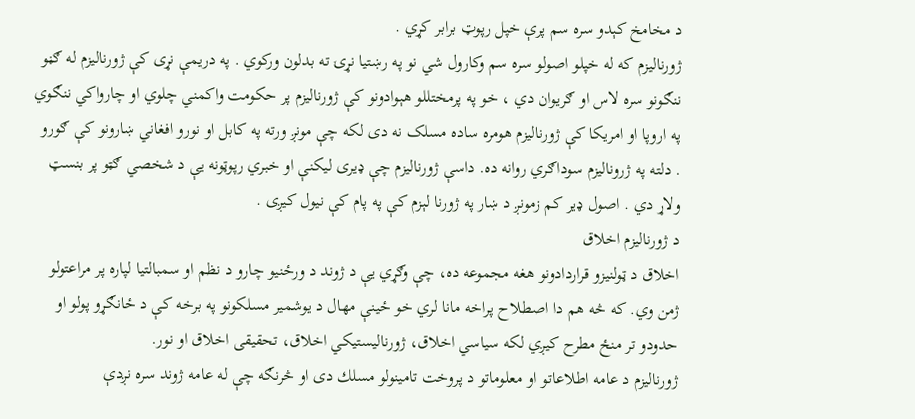د مخامخ کېدو سره سم پرې خپل رپوټ برابر کړي .
ژورناليزم که له خپلو اصولو سره سم وکارول شي نو په رښتيا نړۍ ته بدلون ورکوي . په دريمې نړی کې ژورناليزم له ګڼو ننګونو سره لاس او ګريوان دي ، خو په پرمختللو هېوادونو کې ژورناليزم پر حکومت واکمني چلوي او چارواکي ننګوي
په اروپا او امريکا کې ژورناليزم هومره ساده مسلک نه دى لکه چې مونږ ورته په کابل او نورو افغاني ښارونو کې ګورو . دلته په ژروناليزم سوداګري روانه ده. داسې ژورناليزم چې ډيری ليکنې او خبري رپوټونه يې د شخصي ګټو پر بنسټ ولاړ دي . اصول ډير کم زمونږ د ښار په ژورنا لېزم کې په پام کې نيول کيږی .
د ژورناليزم اخلاق
اخلاق د ټولنيزو قراردادونو هغه مجموعه ده، چې وګړي يې د ژوند د ورځنيو چارو د نظم او سمبالتيا لپاره پر مراعتولو ژمن وي. كه څه هم دا اصطلاح پراخه مانا لري خو ځينې مهال د يوشمير مسلكونو په برخه كې د ځانګړو پولو او حدودو تر منځ مطرح كيږي لكه سياسي اخلاق، ژورناليستيكي اخلاق، تحقيقى اخلاق او نور.
ژورناليزم د عامه اطلاعاتو او معلوماتو د پروخت تامينولو مسلك دى او څرنګه چې له عامه ژوند سره نږدې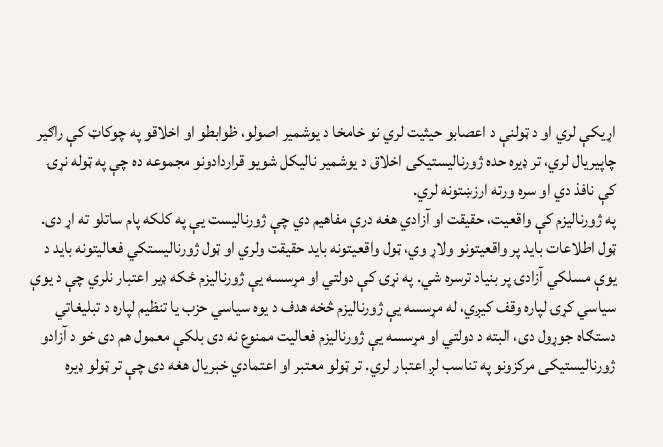اړيكې لري او د ټولنې د اعصابو حيثيت لري نو خامخا د يوشمير اصولو، ظوابطو او اخلاقو په چوكاټ كې راګير چاپيريال لري، تر ډيره حده ژورناليستيكى اخلاق د يوشمير ناليكل شويو قراردادونو مجموعه ده چې په ټوله نړۍ كې نافذ دي او سره ورته ارزښتونه لري.
په ژورناليزم كې واقعيت، حقيقت او آزادي هغه درې مفاهيم دي چې ژورناليست يې په كلكه پام ساتلو ته اړ دى. ټول اطلاعات بايد پر واقعيتونو ولاړ وي، ټول واقعيتونه بايد حقيقت ولري او ټول ژورناليستكي فعاليتونه بايد د يوې مسلكي آزادۍ پر بنياد ترسره شي. په نړۍ كې دولتي او مړسسه يې ژورناليزم ځكه ډير اعتبار نلري چې د يوې سياسي كړۍ لپاره وقف كيږي، له مړسسه يې ژورناليزم څخه هدف د يوه سياسي حزب يا تنظيم لپاره د تبليغاتي دستګاه جوړول دى، البته د دولتي او مړسسه يې ژورناليزم فعاليت ممنوع نه دى بلكې معمول هم دى خو د آزادو ژورناليستيكى مركزونو په تناسب لږ اعتبار لري. تر ټولو معتبر او اعتمادي خبريال هغه دى چې تر ټولو ډيره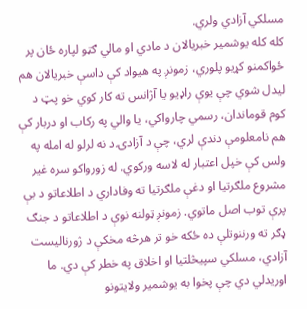مسلكي آزادي ولري.
كله كله يوشمير خبريالان د مادي او مالي ګټو لپاره ځان پر ځواكمنو كړيو پلوري، زمونږ په هيواد كې داسې خبريالان هم ليدل شوي چې يوې راډيو يا آژانس ته كار كوي خو پټ د كوم قوماندان، رسمي چارواكي، يا والي په ركاب او دربار كې هم نامعلومې دندې لري، چې د آزادۍ د نه لرلو له امله په ولس كې خپل اعتبار له لاسه وركوي. له زورواكو سره غير مشروع ملګرتيا او دغې ملګرتيا ته وفاداري د اطلاعاتو د بې پرې توب اصل ماتوي. زمونږ ټولنه نوې د اطلاعاتو د جنګ ډګر ته ورننوتلې ده ځكه خو تر هرڅه مخكې د ژورناليست آزادي، مسلكي سپيڅلتيا او اخلاق په خطر كې دي. ما اوريدلي دي چې پخوا به يوشمير ولايتونو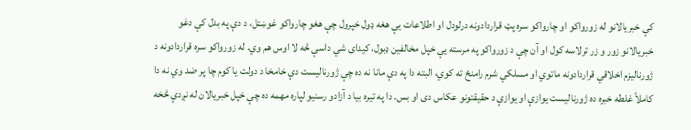كې خبريالانو له زورواكو او چارواكو سره پټ قراردادونه درلودل او اطلاعات يې هغه ډول خپرول چې هغو چارواكو غوښتل، د دې په بدل كې دغو خبريالانو زور و زر ترلاسه كول او آن چې د زورواكو په مرسته يې خپل مخالفين ډبول، كيداى شي داسې څه لا اوس هم وي. له زورواكو سره قراردادونه د ژورناليزم اخلاقي قراردادونه ماتوي او مسلكي شرم رامنځ ته كوي، البته دا په دې مانا نه ده چې ژورناليست دې خامخا د دولت يا كوم چا پر ضد وي نه دا كاملاً غلطه خبره ده ژورناليست يوازې او يوازې د حقيقتونو عكاس دى او بس. دا په تيره بيا د آزادو رسنيو لپاره مهمه ده چې خپل خبريالان له نږدې څخه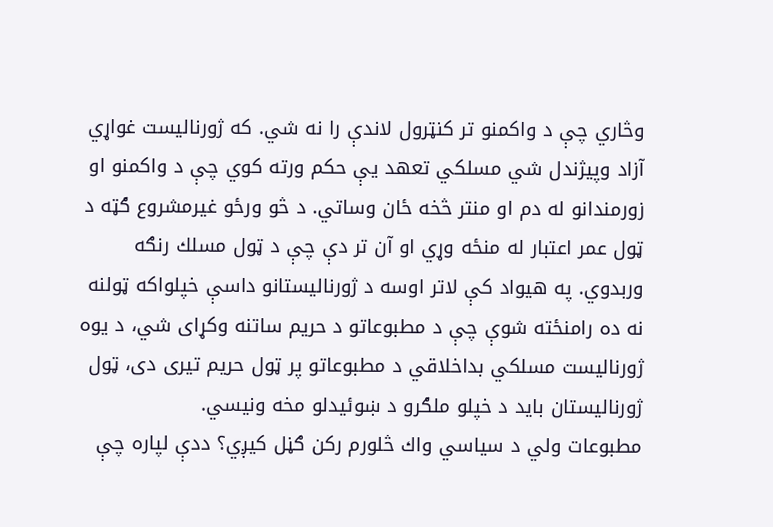وڅاري چې د واكمنو تر كنټرول لاندې را نه شي. كه ژورناليست غواړي آزاد وپيژندل شي مسلكي تعهد يې حكم ورته كوي چې د واكمنو او زورمندانو له دم او منتر څخه ځان وساتي. د څو ورځو غيرمشروع ګټه د ټول عمر اعتبار له منځه وړي او آن تر دې چې د ټول مسلك رنګه وربدوي. په هيواد كې لاتر اوسه د ژورناليستانو داسې خپلواكه ټولنه نه ده رامنځته شوې چې د مطبوعاتو د حريم ساتنه وكړاى شي، د يوه ژورناليست مسلكي بداخلاقي د مطبوعاتو پر ټول حريم تيرى دى، ټول ژورناليستان بايد د خپلو ملګرو د ښوئيدلو مخه ونيسي.
مطبوعات ولي د سياسي واك څلورم ركن ګڼل كيږي؟ ددې لپاره چې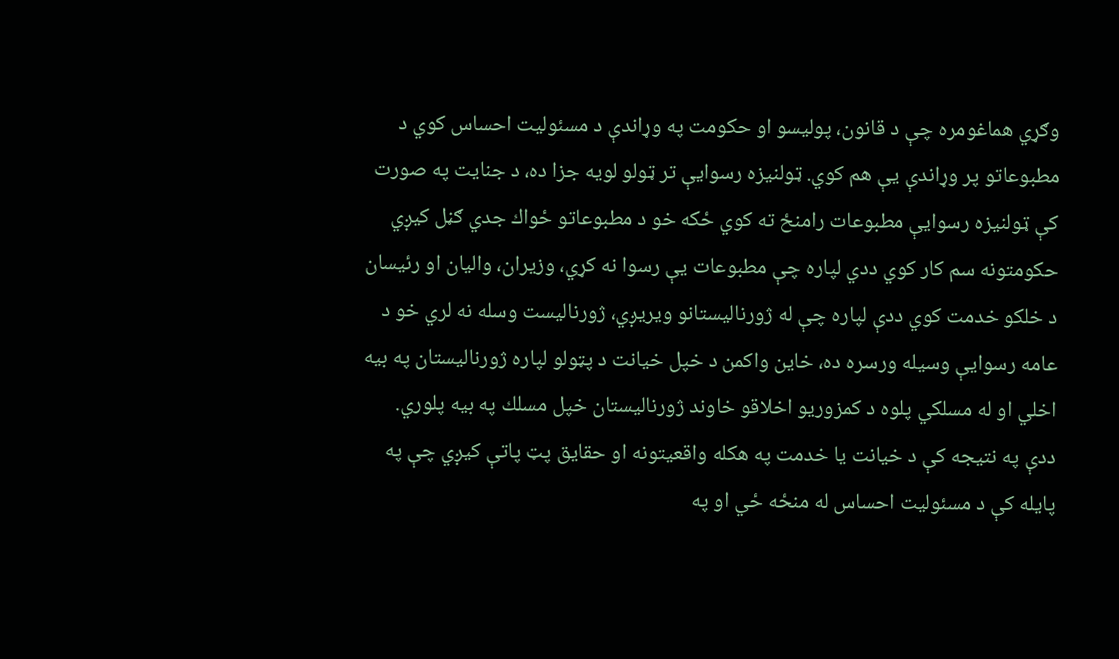وګړي هماغومره چې د قانون، پوليسو او حكومت په وړاندې د مسئوليت احساس كوي د مطبوعاتو پر وړاندې يې هم كوي. ټولنيزه رسوايې تر ټولو لويه جزا ده، د جنايت په صورت كې ټولنيزه رسوايې مطبوعات رامنځ ته كوي ځكه خو د مطبوعاتو ځواك جدي ګڼل كيږي حكومتونه سم كار كوي ددي لپاره چې مطبوعات يې رسوا نه كړي، وزيران، واليان او رئيسان د خلكو خدمت كوي ددې لپاره چې له ژورناليستانو ويريږي، ژورناليست وسله نه لري خو د عامه رسوايې وسيله ورسره ده، خاين واكمن د خپل خيانت د پټولو لپاره ژورناليستان په بيه اخلي او له مسلكي پلوه د كمزوريو اخلاقو خاوند ژورناليستان خپل مسلك په بيه پلوري. ددې په نتيجه كې د خيانت يا خدمت په هكله واقعيتونه او حقايق پټ پاتې كيږي چې په پايله كې د مسئوليت احساس له منځه ځي او په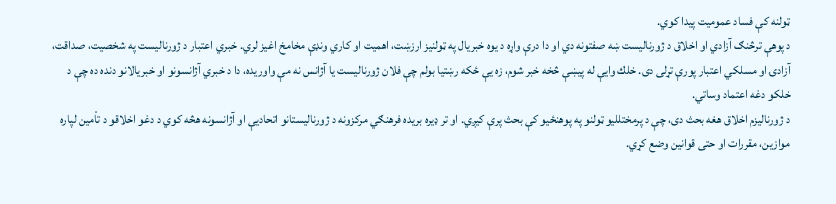ټولنه كې فساد عموميت پيدا كوي.
د پوهې ترڅنګ آزادي او اخلاق د ژورناليست ښه صفتونه دي او دا درې واړه د يوه خبريال په ټولنيز ارزښت، اهميت او كاري ونډې مخامخ اغيز لري. خبري اعتبار د ژورناليست په شخصيت، صداقت، آزادۍ او مسلكي اعتبار پورې تړلى دى. خلك وايې له پيښې څخه خبر شوم، زه يې ځكه رښتيا بولم چې فلان ژورناليست يا آژانس نه مې واوريده، دا د خبري آژانسونو او خبريالانو دنده ده چې د خلكو دغه اعتماد وساتي.
د ژورناليزم اخلاق هغه بحث دى، چې د پرمختلليو ټولنو په پوهنځيو كې بحث پرې كيږي. او تر ډيره بريده فرهنګي مركزونه د ژورناليستانو اتحاديې او آژانسونه هڅه كوي د دغو اخلاقو د تاْمين لپاره موازين، مقررات او حتى قوانين وضع كړي.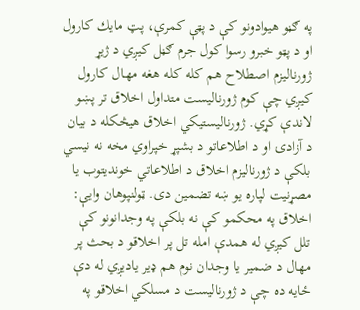په ګڼو هيوادونو كې د پټې كمرې، پټ مايك كارول او د پټو خبرو رسوا كول جرم ګڼل كيږي د ژيړ ژورناليزم اصطلاح هم كله كله هغه مهـال كارول كيږي چې كوم ژورناليست متداول اخلاق تر پښو لاندې كړي. ژورناليستيكي اخلاق هيڅكله د بيان د آزادۍ او د اطلاعاتو د بشپړ خپراوي مخه نه نيسي بلكې د ژورناليزم اخلاق د اطلاعاتي خونديتوب يا مصړنيت لپاره يو ښه تضمين دى. ټولنپوهان وايې: اخلاق په محكمو كې نه بلكې په وجدانونو كې تلل كيږي له همدې امله تل پر اخلاقو د بحث پر مهال د ضمير يا وجدان نوم هم ډير ياديږي له دې ځايه ده چې د ژورناليست د مسلكي اخلاقو په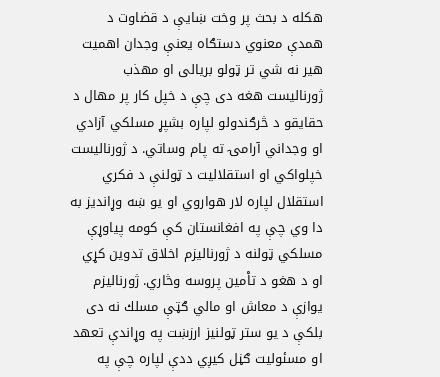هكله د بحث پر وخت ښايې د قضاوت د همدې معنوي دستګاه يعنې وجدان اهميت هير نه شي تر ټولو بريالى او مهذب ژورناليست هغه دى چې د خپل كار پر مهال د حقايقو د څرګندولو لپاره بشپړ مسلكي آزادي او وجداني آرامۍ ته پام وساتي. د ژورناليست خپلواكي او استقلاليت د ټولنې د فكري استقلال لپاره لار هواروي او يو ښه وړانديز به دا وي چې په افغانستان كې كومه پياوړې مسلكي ټولنه د ژورناليزم اخلاق تدوين كړي او د هغو د تاْمين پروسه وڅاري. ژورناليزم يوازې د معاش او مالي ګټې مسلك نه دى بلكې د يو ستر ټولنيز ارزښت په وړاندې تعهد او مسئوليت ګڼل كيږي ددې لپاره چې په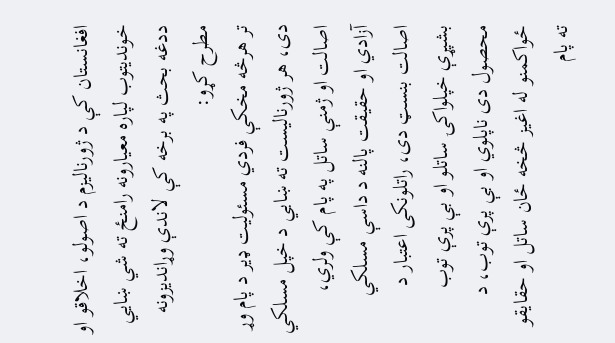افغانستان كې د ژورناليزم د اصولو، اخلاقو او خونديتوب لپاره معيارونه رامنځ ته شي ښايي ددغه بحث په برخه كې لاندې وړانديزونه مطرح كړو:
تر هرڅه مخكې فردي مسئوليت ډير د پام وړ دى، هر ژورناليست ته ښايي د خپل مسلكي اصالت او ژمنې ساتل په پام كې ولري، آزادي او حقيقت پالنه د داسې مسلكي اصالت بنسټ دى، راتلونكى اعتبار د بشپړې خپلواكۍ ساتلو او بې پرې توب محصول دى ناپلوي او بې پرې توب، د ځواكمنو له اغيز څخه ځان ساتل او حقايقو ته پام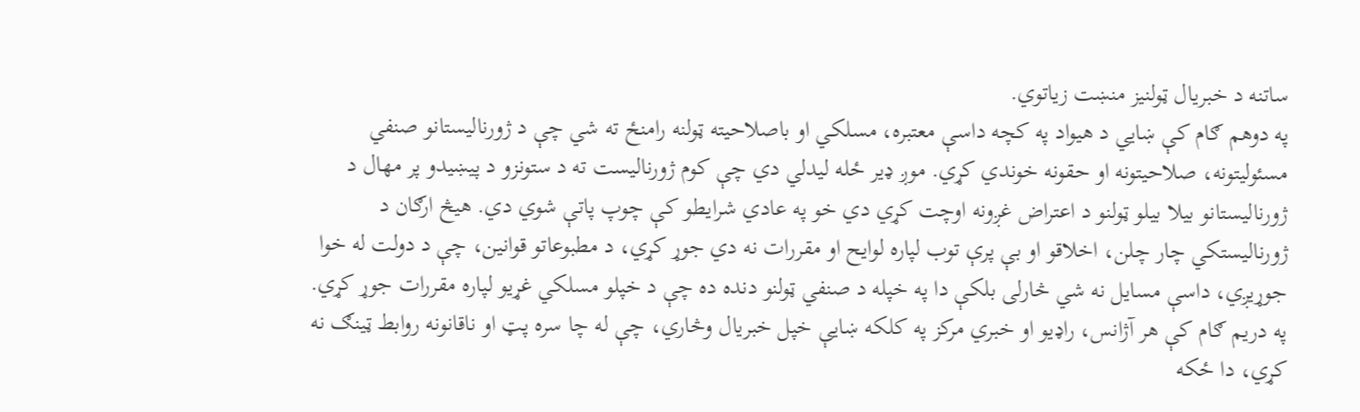ساتنه د خبريال ټولنيز منښت زياتوي.
په دوهم ګام كې ښايي د هيواد په كچه داسې معتبره، مسلكي او باصلاحيته ټولنه رامنځ ته شي چې د ژورناليستانو صنفي مسئوليتونه، صلاحيتونه او حقونه خوندي كړي. موږ ډير ځله ليدلي دي چې كوم ژورناليست ته د ستونزو د پيښيدو پر مهال د ژورناليستانو بيلا بيلو ټولنو د اعتراض غږونه اوچت كړي دي خو په عادي شرايطو كې چوپ پاتې شوي دي. هيڅ ارګان د ژورناليستكي چار چلن، اخلاقو او بې پرې توب لپاره لوايح او مقررات نه دي جوړ كړي، د مطبوعاتو قوانين، چې د دولت له خوا جوړيږي، داسې مسايل نه شي څارلى بلكې دا په خپله د صنفي ټولنو دنده ده چې د خپلو مسلكي غړيو لپاره مقررات جوړ كړي.
په دريم ګام كې هر آژانس، راډيو او خبري مركز په كلكه ښايې خپل خبريال وڅاري، چې له چا سره پټ او ناقانونه روابط ټينګ نه كړي، دا ځكه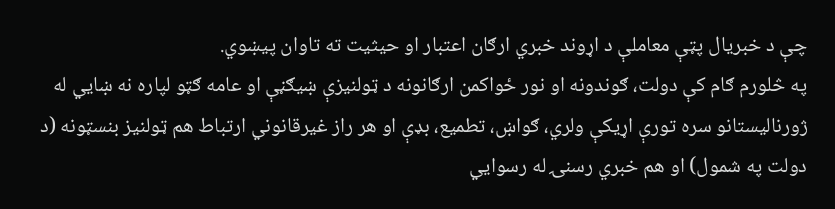چې د خبريال پټې معاملې د اړوند خبري ارګان اعتبار او حيثيت ته تاوان پيښوي.
په څلورم ګام كې دولت، ګوندونه او نور ځواكمن ارګانونه د ټولنيزې ښيګڼې او عامه ګټو لپاره نه ښايي له ژورناليستانو سره تورې اړيكې ولري، ګواښ، تطميع، بډې او هر راز غيرقانوني ارتباط هم ټولنيز بنسټونه (د دولت په شمول) او هم خبري رسنۍ له رسوايي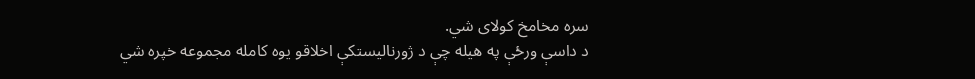سره مخامخ كولاى شي.
د داسې ورځې په هيله چې د ژورناليستكې اخلاقو يوه كامله مجموعه خپره شي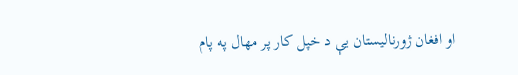او افغان ژورناليستان يې د خپل كار پر مهال په پام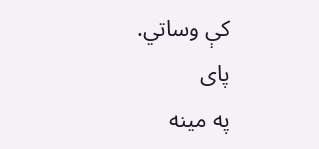كې وساتي.
پاى
په مينه